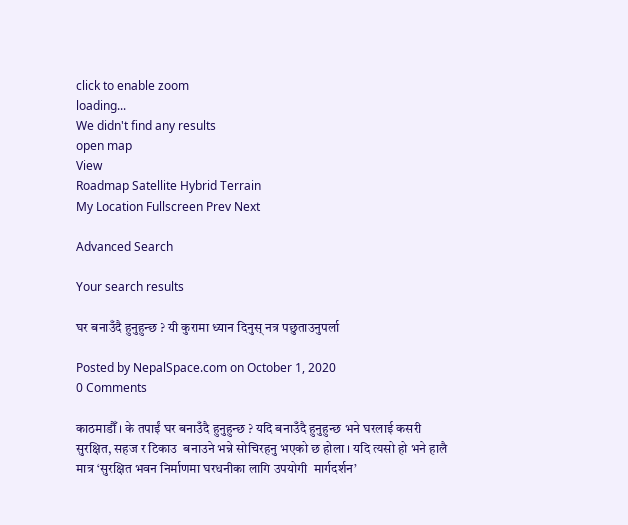click to enable zoom
loading...
We didn't find any results
open map
View
Roadmap Satellite Hybrid Terrain
My Location Fullscreen Prev Next

Advanced Search

Your search results

घर बनाउँदै हुनुहुन्छ ? यी कुरामा ध्यान दिनुस् नत्र पछुताउनुपर्ला

Posted by NepalSpace.com on October 1, 2020
0 Comments

काठमाडौँ । के तपाईं घर बनाउँदै हुनुहुन्छ ? यदि बनाउँदै हुनुहुन्छ भने घरलाई कसरी सुरक्षित, सहज र टिकाउ  बनाउने भन्ने सोचिरहनु भएको छ होला । यदि त्यसो हो भने हालै मात्र ‘सुरक्षित भवन निर्माणमा घरधनीका लागि उपयोगी  मार्गदर्शन’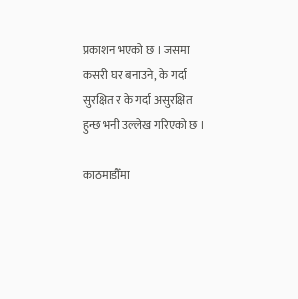प्रकाशन भएको छ । जसमा कसरी घर बनाउने, के गर्दा सुरक्षित र के गर्दा असुरक्षित हुन्छ भनी उल्लेख गरिएको छ ।

काठमाडौँमा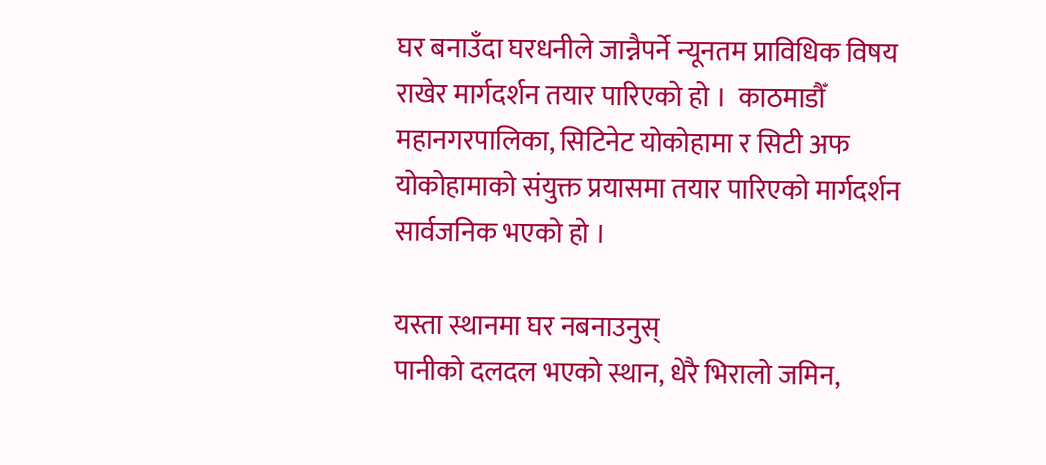घर बनाउँदा घरधनीले जान्नैपर्ने न्यूनतम प्राविधिक विषय राखेर मार्गदर्शन तयार पारिएको हो ।  काठमाडौँ महानगरपालिका, सिटिनेट योकोहामा र सिटी अफ योकोहामाको संयुक्त प्रयासमा तयार पारिएको मार्गदर्शन सार्वजनिक भएको हो ।

यस्ता स्थानमा घर नबनाउनुस्
पानीको दलदल भएको स्थान, धेरै भिरालो जमिन,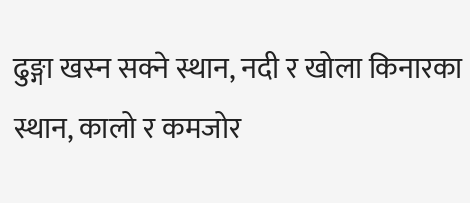ढुङ्गा खस्न सक्ने स्थान, नदी र खोला किनारका स्थान, कालो र कमजोर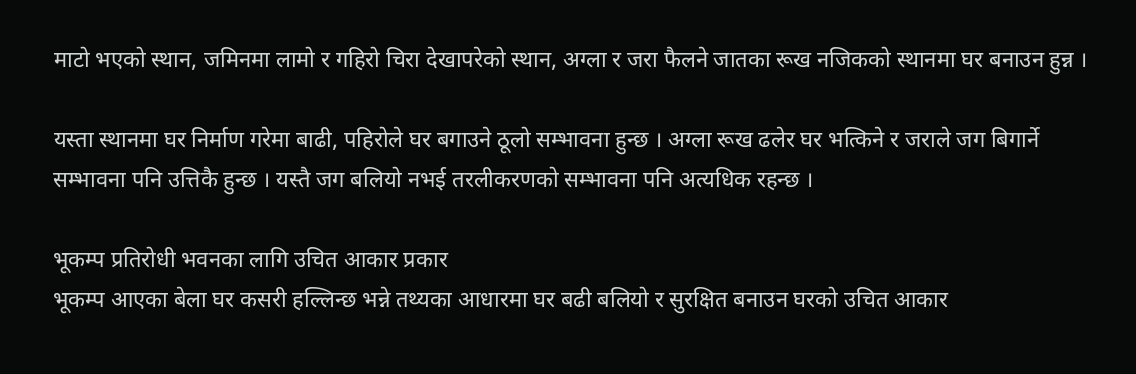माटो भएको स्थान, जमिनमा लामो र गहिरो चिरा देखापरेको स्थान, अग्ला र जरा फैलने जातका रूख नजिकको स्थानमा घर बनाउन हुन्न ।

यस्ता स्थानमा घर निर्माण गरेमा बाढी, पहिरोले घर बगाउने ठूलो सम्भावना हुन्छ । अग्ला रूख ढलेर घर भत्किने र जराले जग बिगार्ने सम्भावना पनि उत्तिकै हुन्छ । यस्तै जग बलियो नभई तरलीकरणको सम्भावना पनि अत्यधिक रहन्छ ।

भूकम्प प्रतिरोधी भवनका लागि उचित आकार प्रकार
भूकम्प आएका बेला घर कसरी हल्लिन्छ भन्ने तथ्यका आधारमा घर बढी बलियो र सुरक्षित बनाउन घरको उचित आकार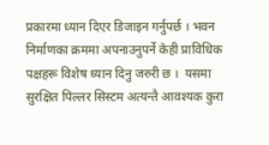प्रकारमा ध्यान दिएर डिजाइन गर्नुपर्छ । भवन निर्माणका क्रममा अपनाउनुपर्ने केही प्राविधिक पक्षहरू विशेष ध्यान दिनु जरुरी छ ।  यसमा सुरक्षित पिल्लर सिस्टम अत्यन्तै आवश्यक कुरा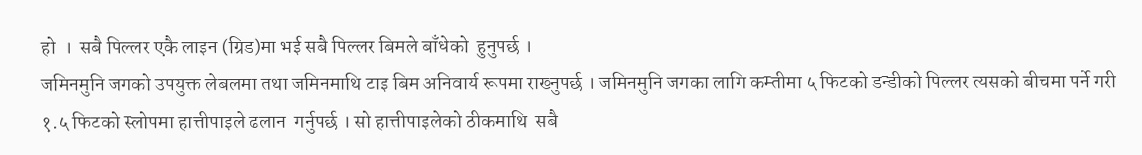हो  ।  सबै पिल्लर एकै लाइन (ग्रिड)मा भई सबै पिल्लर बिमले बाँधेको  हुनुपर्छ ।
जमिनमुनि जगको उपयुक्त लेबलमा तथा जमिनमाथि टाइ बिम अनिवार्य रूपमा राख्नुपर्छ । जमिनमुनि जगका लागि कम्तीमा ५ फिटको डन्डीको पिल्लर त्यसको बीचमा पर्ने गरी १.५ फिटको स्लोपमा हात्तीपाइले ढलान  गर्नुपर्छ । सो हात्तीपाइलेको ठीकमाथि  सबै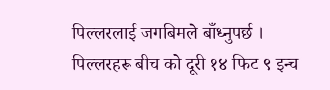पिल्लरलाई जगबिमले बाँध्नुपर्छ । पिल्लरहरू बीच को दूरी १४ फिट ९ इन्च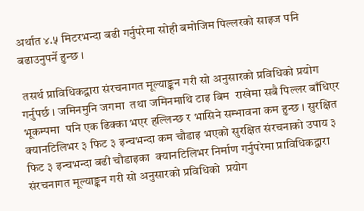अर्थात ४.५ मिटरभन्दा बढी गर्नुपरेमा सोही बमोजिम पिल्लरको साइज पनि बढाउनुपर्ने हुन्छ ।

 तसर्थ प्राविधिकद्वारा संरचनागत मूल्याङ्कन गरी सो अनुसारको प्रविधिको प्रयोग गर्नुपर्छ । जमिनमुनि जगमा  तथा जमिनमाथि टाइ बिम  राखेमा सबै पिल्लर बाँधिएर भूकम्पमा  पनि एक ढिक्का भएर हल्लिन्छ र भासिने सम्भावना कम हुन्छ । सुरक्षित क्यानटिलिभर ३ फिट ३ इन्चभन्दा कम चौडाइ भएको सुरक्षित संरचनाको उपाय ३ फिट ३ इन्चभन्दा बढी चौडाइका  क्यानटिलिभर निर्माण गर्नुपरेमा प्राविधिकद्वारा संरचनागत मूल्याङ्कन गरी सो अनुसारको प्रविधिको  प्रयोग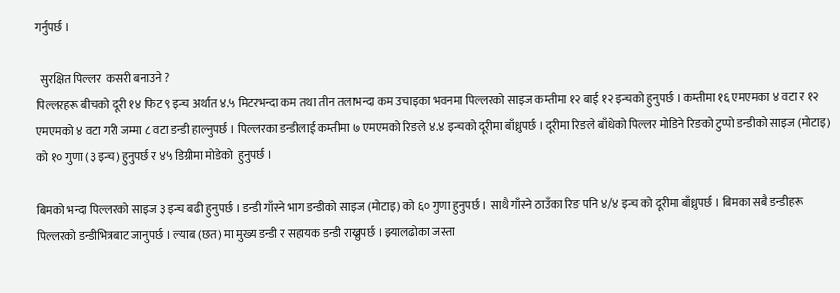गर्नुपर्छ ।

  सुरक्षित पिल्लर  कसरी बनाउने ?
पिल्लरहरू बीचको दूरी १४ फिट ९ इन्च अर्थात ४.५ मिटरभन्दा कम तथा तीन तलाभन्दा कम उचाइका भवनमा पिल्लरको साइज कम्तीमा १२ बाई १२ इन्चको हुनुपर्छ । कम्तीमा १६ एमएमका ४ वटा र १२ एमएमको ४ वटा गरी जम्मा ८ वटा डन्डी हाल्नुपर्छ । पिल्लरका डन्डीलाई कम्तीमा ७ एमएमको रिङले ४.४ इन्चको दूरीमा बाँध्नुपर्छ । दूरीमा रिङले बाँधेको पिल्लर मोडिने रिङको टुप्पो डन्डीको साइज (मोटाइ)  को १० गुणा (३ इन्च) हुनुपर्छ र ४५ डिग्रीमा मोडेको  हुनुपर्छ ।

बिमको भन्दा पिल्लरको साइज ३ इन्च बढी हुनुपर्छ । डन्डी गाँस्ने भाग डन्डीको साइज (मोटाइ) को ६० गुणा हुनुपर्छ । साथै गाँस्ने ठाउँका रिङ पनि ४/४ इन्च को दूरीमा बाँध्नुपर्छ । बिमका सबै डन्डीहरू पिल्लरको डन्डीभित्रबाट जानुपर्छ । ल्याब (छत) मा मुख्य डन्डी र सहायक डन्डी राख्नुपर्छ । झ्यालढोका जस्ता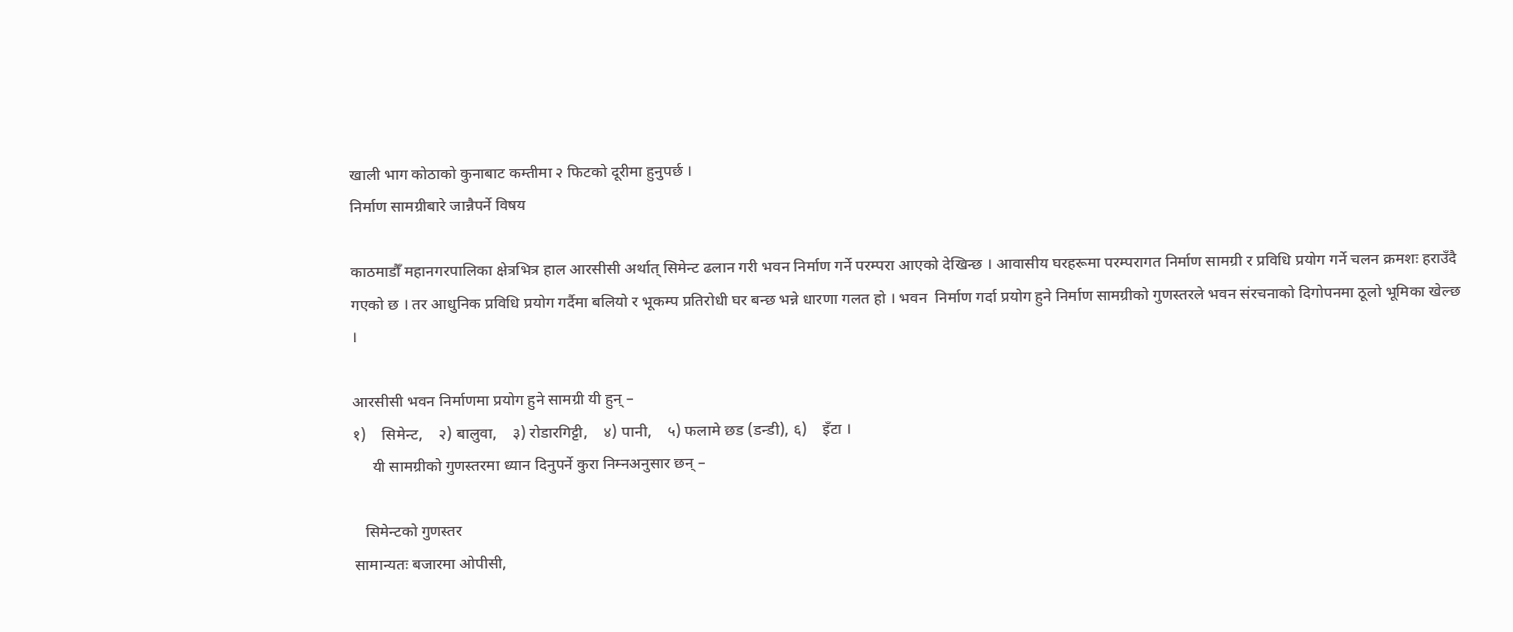खाली भाग कोठाको कुनाबाट कम्तीमा २ फिटको दूरीमा हुनुपर्छ ।
निर्माण सामग्रीबारे जान्नैपर्ने विषय

काठमाडौँ महानगरपालिका क्षेत्रभित्र हाल आरसीसी अर्थात् सिमेन्ट ढलान गरी भवन निर्माण गर्ने परम्परा आएको देखिन्छ । आवासीय घरहरूमा परम्परागत निर्माण सामग्री र प्रविधि प्रयोग गर्ने चलन क्रमशः हराउँदै गएको छ । तर आधुनिक प्रविधि प्रयोग गर्दैमा बलियो र भूकम्प प्रतिरोधी घर बन्छ भन्ने धारणा गलत हो । भवन  निर्माण गर्दा प्रयोग हुने निर्माण सामग्रीको गुणस्तरले भवन संरचनाको दिगोपनमा ठूलो भूमिका खेल्छ ।

आरसीसी भवन निर्माणमा प्रयोग हुने सामग्री यी हुन् –
१)    सिमेन्ट,    २) बालुवा,    ३) रोडारगिट्टी,    ४) पानी,    ५) फलामे छड (डन्डी), ६)    इँटा ।
     यी सामग्रीको गुणस्तरमा ध्यान दिनुपर्ने कुरा निम्नअनुसार छन् –

   सिमेन्टको गुणस्तर
सामान्यतः बजारमा ओपीसी,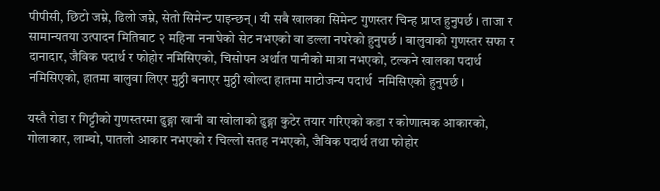पीपीसी, छिटो जम्ने, ढिलो जम्ने, सेतो सिमेन्ट पाइन्छन् । यी सबै खालका सिमेन्ट गुणस्तर चिन्ह प्राप्त हुनुपर्छ । ताजा र सामान्यतया उत्पादन मितिबाट २ महिना ननाघेको सेट नभएको वा डल्ला नपरेको हुनुपर्छ । बालुवाको गुणस्तर सफा र दानादार, जैविक पदार्थ र फोहोर नमिसिएको, चिसोपन अर्थात पानीको मात्रा नभएको, टल्कने खालका पदार्थ नमिसिएको, हातमा बालुवा लिएर मुठ्ठी बनाएर मुठ्ठी खोल्दा हातमा माटोजन्य पदार्थ  नमिसिएको हुनुपर्छ ।

यस्तै रोडा र गिट्टीको गुणस्तरमा ढुङ्गा खानी वा खोलाको ढुङ्गा कुटेर तयार गरिएको कडा र कोणात्मक आकारको, गोलाकार, लाम्चो, पातलो आकार नभएको र चिल्लो सतह नभएको, जैविक पदार्थ तथा फोहोर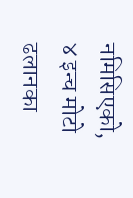नमिसिएको, ४ इन्च मोटो ढलानका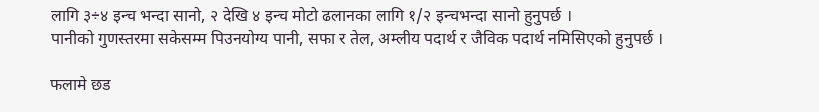लागि ३÷४ इन्च भन्दा सानो, २ देखि ४ इन्च मोटो ढलानका लागि १/२ इन्चभन्दा सानो हुनुपर्छ ।
पानीको गुणस्तरमा सकेसम्म पिउनयोग्य पानी, सफा र तेल, अम्लीय पदार्थ र जैविक पदार्थ नमिसिएको हुनुपर्छ ।

फलामे छड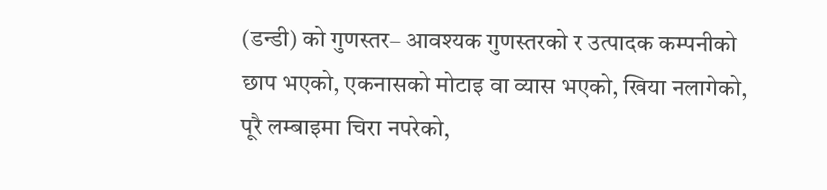(डन्डी) को गुणस्तर– आवश्यक गुणस्तरको र उत्पादक कम्पनीको छाप भएको, एकनासको मोटाइ वा व्यास भएको, खिया नलागेको, पूरै लम्बाइमा चिरा नपरेको,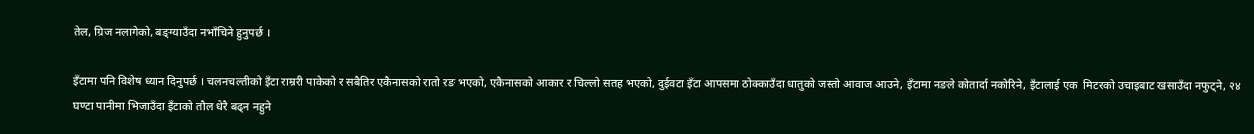तेल, ग्रिज नलागेको, बङ्ग्याउँदा नभाँचिने हुनुपर्छ ।

इँटामा पनि विशेष ध्यान दिनुपर्छ । चलनचल्तीको इँटा राम्ररी पाकेको र सबैतिर एकैनासको रातो रङ भएको, एकैनासको आकार र चिल्लो सतह भएको, दुईवटा इँटा आपसमा ठोक्काउँदा धातुको जस्तो आवाज आउने, इँटामा नङले कोतार्दा नकोरिने, इँटालाई एक  मिटरको उचाइबाट खसाउँदा नफुट्ने, २४ घण्टा पानीमा भिजाउँदा इँटाको तौल धेरै बढ्न नहुने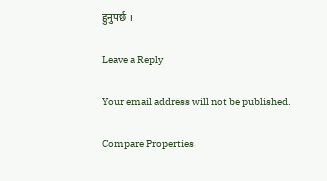हुनुपर्छ ।

Leave a Reply

Your email address will not be published.

Compare Properties